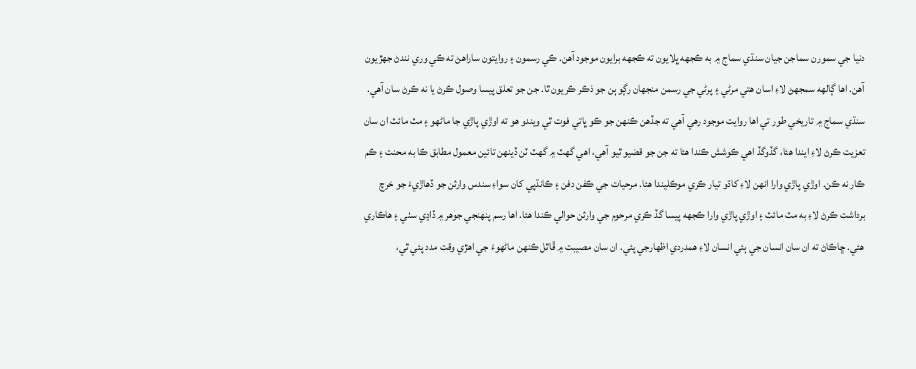دنيا جي سمورن سماجن جيان سنڌي سماج ۾ به ڪجهه ڀلايون ته ڪجهه برايون موجود آهن. ڪي رسمون ۽ روايتون ساراهڻ ته ڪي وري نندڻ جهڙيون آهن. اها ڳالهه سمجهڻ لاءِ اسان هتي مرڻي ۽ پرڻي جي رسمن منجهان رڳو ٻن جو ذڪر ڪريون ٿا. جن جو تعلق پيسا وصول ڪرڻ يا نه ڪرڻ سان آهي.
سنڌي سماج ۾ تاريخي طور تي اها روايت موجود رهي آهي ته جڏهن ڪنهن جو ڪو ڀاتي فوت ٿي ويندو هو ته اوڙي پاڙي جا ماڻهو ۽ مٽ مائٽ ان سان تعزيت ڪرڻ لاءِ ايندا هئا، گڏوگڏ اهي ڪوشش ڪندا هئا ته جن جو قضيو ٿيو آهي، اهي گھٽ ۾ گھٽ ٽن ڏينهن تائين معمول مطابق ڪا به محنت ۽ ڪم ڪار نه ڪن. اوڙي پاڙي وارا انهن لاءِ کاڌو تيار ڪري موڪليندا هئا. مرحيات جي ڪفن دفن ۽ ڪانڌپي کان سواءِ سندس وارثن جو ڏهاڙيءَ جو خرچ برداشت ڪرڻ لاءِ به مٽ مائٽ ۽ اوڙي پاڙي وارا ڪجهه پيسا گڏ ڪري مرحوم جي وارثن حوالي ڪندا هئا. اها رسم پنهنجي جوهر ۾ ڏاڍي سٺي ۽ هاڪاري هئي. ڇاڪاڻ ته ان سان انسان جي ٻئي انسان لاءِ همدردي اظهارجي پئي. ان سان مصيبت ۾ ڦاٿل ڪنهن ماڻهوءَ جي اهڙي وقت مدد پئي ٿي،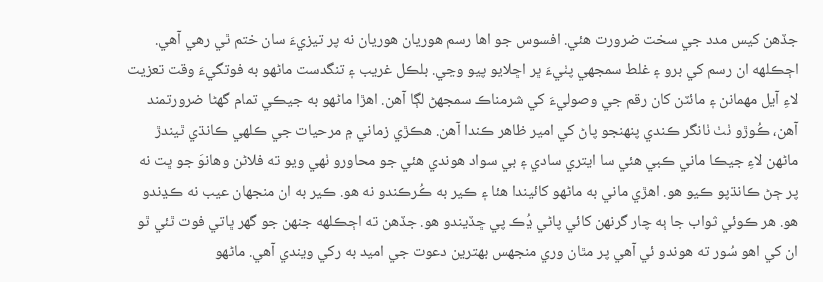جڏهن کيس مدد جي سخت ضرورت هئي. افسوس جو اها رسم هوريان هوريان نه پر تيزيءَ سان ختم ٿي رهي آهي. اڄڪلهه ان رسم کي برو ۽ غلط سمجهي پٺيءَ ڀر اڇلايو پيو وڃي. بلڪل غريب ۽ تنگدست ماڻهو به فوتگيءَ وقت تعزيت لاءِ آيل مهمانن ۽ مائٽن کان رقم جي وصوليءَ کي شرمناڪ سمجهڻ لڳا آهن. اهڙا ماڻهو به جيڪي تمام گھڻا ضرورتمند آهن، ڪُوڙو ٺٺ ٺانگر ڪندي پنهنجو پاڻ کي امير ظاهر ڪندا آهن. هڪڙي زماني ۾ مرحيات جي ڪلهي ڪانڌي ٿيندڙ ماڻهن لاءِ جيڪا ماني ڪبي هئي سا ايتري سادي ۽ بي سواد هوندي هئي جو محاورو ٺهي ويو ته فلاڻن وهانوَ جو ڀت نه پر ڄڻ ڪانڌپو ڪيو هو. اهڙي ماني به ماڻهو کائيندا هئا ۽ ڪير به ڪُرڪندو نه هو. ڪير به ان منجهان عيب نه ڪڍندو هو. هر ڪوئي ثواب جا ٻه چار گرنهن کائي پاڻي ڍُڪ پي ڇڏيندو هو. جڏهن ته اڄڪلهه جنهن جو گهر ڀاتي فوت ٿئي ٿو ان کي اهو سُور ته هوندو ئي آهي پر مٿان وري منجهس بهترين دعوت جي اميد به رکي ويندي آهي. ماڻهو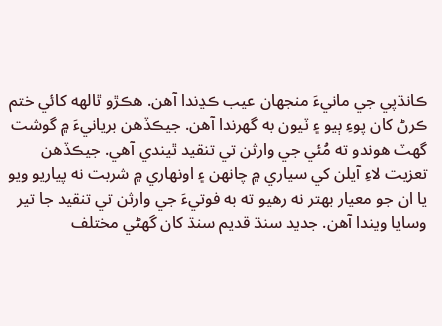ڪانڌپي جي مانيءَ منجهان عيب ڪڍندا آهن. هڪڙو ٿالهه کائي ختم ڪرڻ کان پوءِ ٻيو ۽ ٽيون به گهرندا آهن. جيڪڏهن بريانيءَ ۾ گوشت گھٽ هوندو ته مُئي جي وارثن تي تنقيد ٿيندي آهي. جيڪڏهن تعزيت لاءِ آيلن کي سياري ۾ چانهن ۽ اونهاري ۾ شربت نه پياريو ويو يا ان جو معيار بهتر نه رهيو ته به فوتيءَ جي وارثن تي تنقيد جا تير وسايا ويندا آهن. جديد سنڌ قديم سنڌ کان گھڻي مختلف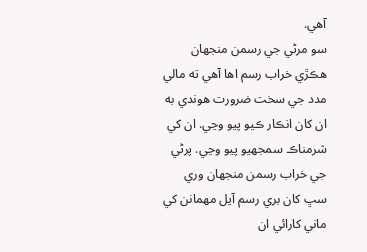آهي.
سو مرڻي جي رسمن منجهان هڪڙي خراب رسم اها آهي ته مالي مدد جي سخت ضرورت هوندي به ان کان انڪار ڪيو پيو وڃي. ان کي شرمناڪ سمجهيو پيو وڃي. پرڻي جي خراب رسمن منجهان وري سڀ کان بري رسم آيل مهمانن کي ماني کارائي ان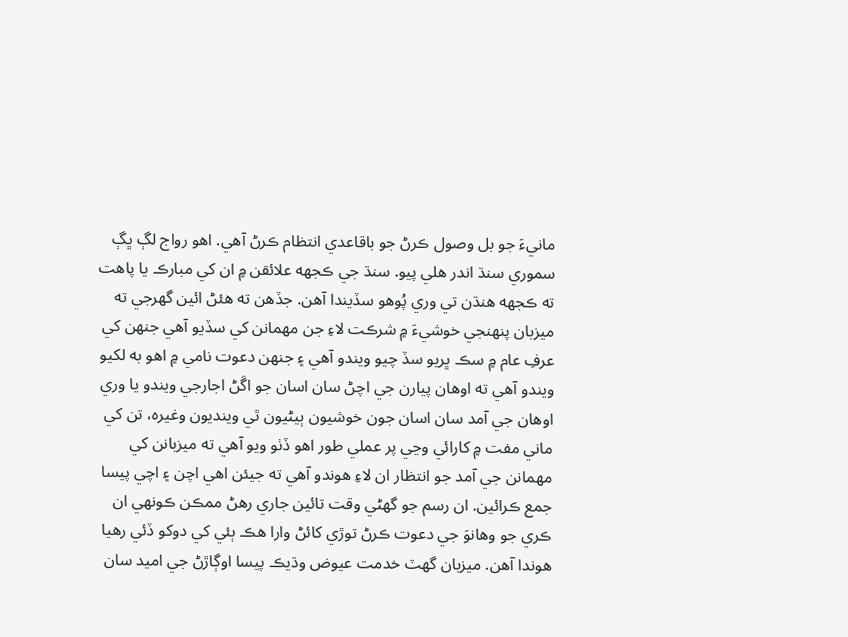مانيءَ جو بل وصول ڪرڻ جو باقاعدي انتظام ڪرڻ آهي. اهو رواج لڳ ڀڳ سموري سنڌ اندر هلي پيو. سنڌ جي ڪجهه علائقن ۾ ان کي مبارڪ يا پاهت ته ڪجهه هنڌن تي وري پُوهو سڏيندا آهن. جڏهن ته هئڻ ائين گهرجي ته ميزبان پنهنجي خوشيءَ ۾ شرڪت لاءِ جن مهمانن کي سڏيو آهي جنهن کي عرفِ عام ۾ سڪ ڀريو سڏ چيو ويندو آهي ۽ جنهن دعوت نامي ۾ اهو به لکيو ويندو آهي ته اوهان پيارن جي اچڻ سان اسان جو اڱڻ اجارجي ويندو يا وري اوهان جي آمد سان اسان جون خوشيون ٻيڻيون ٿي وينديون وغيره، تن کي ماني مفت ۾ کارائي وڃي پر عملي طور اهو ڏٺو ويو آهي ته ميزبانن کي مهمانن جي آمد جو انتظار ان لاءِ هوندو آهي ته جيئن اهي اچن ۽ اچي پيسا جمع ڪرائين. ان رسم جو گھڻي وقت تائين جاري رهڻ ممڪن ڪونهي ان ڪري جو وهانوَ جي دعوت ڪرڻ توڙي کائڻ وارا هڪ ٻئي کي دوکو ڏئي رهيا هوندا آهن. ميزبان گھٽ خدمت عيوض وڌيڪ پيسا اوڳاڙڻ جي اميد سان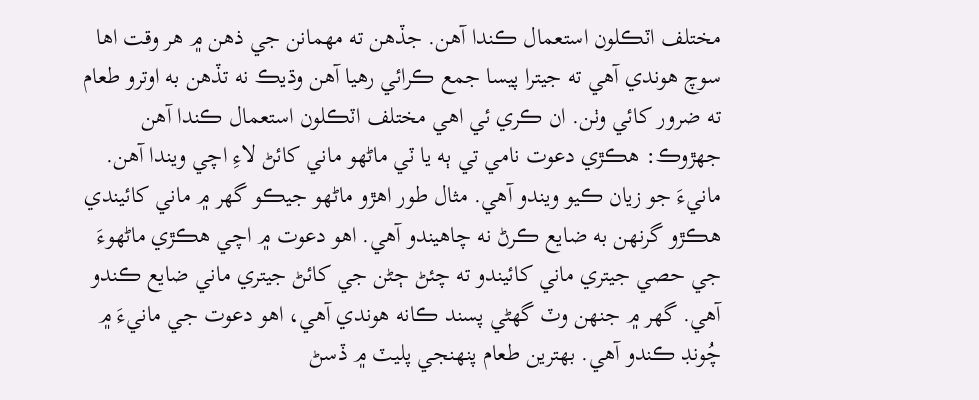مختلف اٽڪلون استعمال ڪندا آهن. جڏهن ته مهمانن جي ذهن ۾ هر وقت اها سوچ هوندي آهي ته جيترا پيسا جمع ڪرائي رهيا آهن وڌيڪ نه تڏهن به اوترو طعام ته ضرور کائي وٺن. ان ڪري ئي اهي مختلف اٽڪلون استعمال ڪندا آهن جهڙوڪ: هڪڙي دعوت نامي تي ٻه يا ٽي ماڻهو ماني کائڻ لاءِ اچي ويندا آهن. مانيءَ جو زيان ڪيو ويندو آهي. مثال طور اهڙو ماڻهو جيڪو گهر ۾ ماني کائيندي هڪڙو گرنهن به ضايع ڪرڻ نه چاهيندو آهي. اهو دعوت ۾ اچي هڪڙي ماڻهوءَ جي حصي جيتري ماني کائيندو ته چئڻ ڄڻن جي کائڻ جيتري ماني ضايع ڪندو آهي. گهر ۾ جنهن وٽ گھڻي پسند ڪانه هوندي آهي، اهو دعوت جي مانيءَ ۾ چُونڊ ڪندو آهي. بهترين طعام پنهنجي پليٽ ۾ ڏسڻ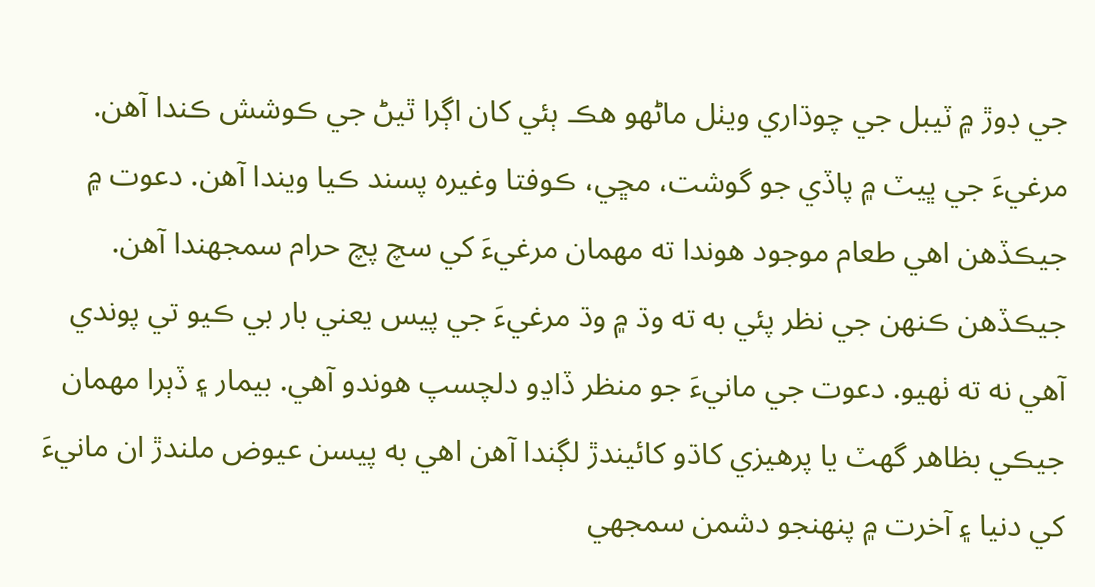جي ڊوڙ ۾ ٽيبل جي چوڌاري ويٺل ماڻهو هڪ ٻئي کان اڳرا ٿيڻ جي ڪوشش ڪندا آهن. مرغيءَ جي ڀيٽ ۾ پاڏي جو گوشت، مڇي، ڪوفتا وغيره پسند ڪيا ويندا آهن. دعوت ۾ جيڪڏهن اهي طعام موجود هوندا ته مهمان مرغيءَ کي سچ پچ حرام سمجهندا آهن. جيڪڏهن ڪنهن جي نظر پئي به ته وڌ ۾ وڌ مرغيءَ جي پيس يعني بار بي ڪيو تي پوندي آهي نه ته ٺهيو. دعوت جي مانيءَ جو منظر ڏاڍو دلچسپ هوندو آهي. بيمار ۽ ڏٻرا مهمان جيڪي بظاهر گھٽ يا پرهيزي کاڌو کائيندڙ لڳندا آهن اهي به پيسن عيوض ملندڙ ان مانيءَ کي دنيا ۽ آخرت ۾ پنهنجو دشمن سمجهي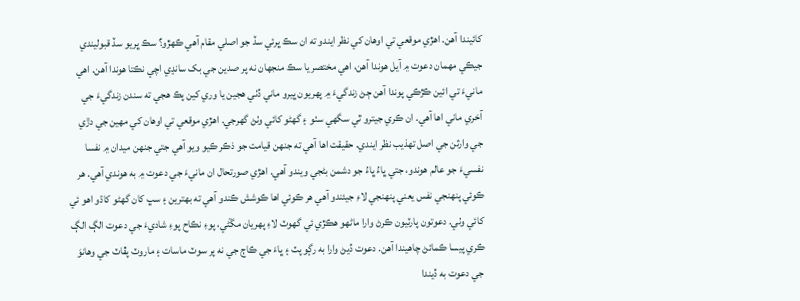کائيندا آهن. اهڙي موقعي تي اوهان کي نظر ايندو ته ان سڪ ڀرئي سڏ جو اصلي مقام آهي ڪهڙو؟ سڪ ڀريو سڏ قبوليندي جيڪي مهمان دعوت ۾ آيل هوندا آهن، اهي مختصر يا سڪ منجهان نه پر صدين جي بک سانڍي اچي نڪتا هوندا آهن. اهي مانيءَ تي ائين ڪڙڪي پوندا آهن ڄڻ زندگيءَ ۾ پهريون ڀيرو ماني ڏٺي هجين يا وري کين پڪ هجي ته سندن زندگيءَ جي آخري ماني اها آهي. ان ڪري جيترو ٿي سگهي سٺو ۽ گھڻو کائي وٺڻ گھرجي. اهڙي موقعي تي اوهان کي مهين جي دڙي جي وارثن جي اصل تهذيب نظر ايندي. حقيقت اها آهي ته جنهن قيامت جو ذڪر ڪيو ويو آهي جتي جنهن ميدان ۾ نفسا نفسيءَ جو عالم هوندو، جتي ڀاءُ ڀاءُ جو دشمن بڻجي ويندو آهي. اهڙي صورتحال ان مانيءَ جي دعوت ۾ به هوندي آهي. هر ڪوئي پنهنجي نفس يعني پنهنجي لاءِ جيئندو آهي هر ڪوئي اها ڪوشش ڪندو آهي ته بهترين ۽ سڀ کان گھڻو کاڌو اهو ئي کائي وٺي. دعوتون پارٽيون ڪرڻ وارا ماڻهو هڪڙي ئي گهوٽ لاءِ پهريان مڱڻي، پوءِ نڪاح پوءِ شاديءَ جي دعوت الڳ الڳ ڪري پيسا ڪمائڻ چاهيندا آهن. دعوت ڏيڻ وارا به رڳو پٽ ۽ ڀاءَ جي ڪاڄ جي نه پر سوٽ ماسات ۽ ماروٽ پڦاٽ جي وهانوَ جي دعوت به ڏيندا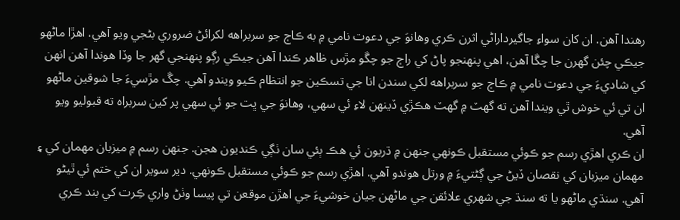رهندا آهن. ان کان سواءِ جاگيرداراڻي اثرن ڪري وهانوَ جي دعوت نامي ۾ به ڪاڄ جو سربراهه لکرائڻ ضروري بڻجي ويو آهي. اهڙا ماڻهو جيڪي چئن گهرن جا چڱا آهن، اهي پنهنجو پاڻ کي راڄ جو چڱو مڙس ظاهر ڪندا آهن جيڪي رڳو پنهنجي گهر جا وڏا هوندا آهن انهن کي شاديءَ جي دعوت نامي ۾ ڪاڄ جو سربراهه لکي سندن انا جي تسڪين جو انتظام ڪيو ويندو آهي. چڱ مڙسيءَ جا شوقين ماڻهو ان تي ئي خوش ٿي ويندا آهن ته گھٽ ۾ گھٽ هڪڙي ڏينهن لاءِ ئي سهي، وهانوَ جي ڀت جو ئي سهي پر کين سربراه ته قبوليو ويو آهي.
ان ڪري اهڙي رسم جو ڪوئي مستقبل ڪونهي جنهن ۾ ڌريون ئي هڪ ٻئي سان ٺڳي ڪنديون هجن. جنهن رسم ۾ ميزبان مهمان کي ۽ مهمان ميزبان کي نقصان ڏيڻ جي ڳڻتيءَ ۾ ورتل هوندو آهي. اهڙي رسم جو ڪوئي مستقبل ڪونهي. دير سوير ان کي ختم ئي ٿيڻو آهي. سنڌي ماڻهو يا ته سنڌ جي شهري علائقن جي ماڻهن جيان خوشيءَ جي اهڙن موقعن تي پيسا وٺڻ واري ڪِرت کي بند ڪري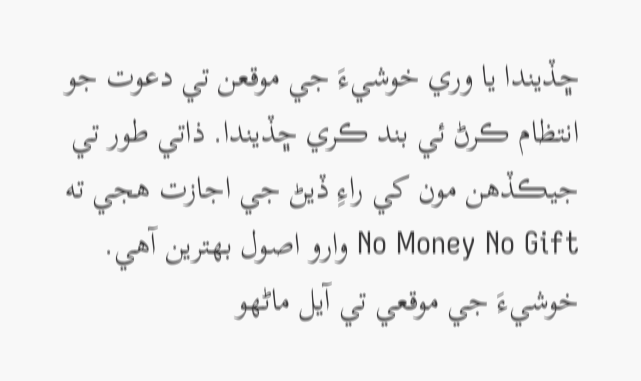ڇڏيندا يا وري خوشيءَ جي موقعن تي دعوت جو انتظام ڪرڻ ئي بند ڪري ڇڏيندا. ذاتي طور تي جيڪڏهن مون کي راءِ ڏيڻ جي اجازت هجي ته No Money No Gift وارو اصول بهترين آهي. خوشيءَ جي موقعي تي آيل ماڻهو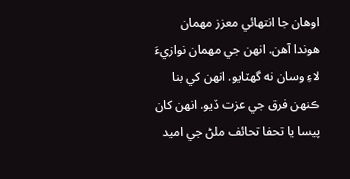اوهان جا انتهائي معزز مهمان هوندا آهن. انهن جي مهمان نوازيءَ لاءِ وسان نه گھٽايو. انهن کي بنا ڪنهن فرق جي عزت ڏيو. انهن کان پيسا يا تحفا تحائف ملڻ جي اميد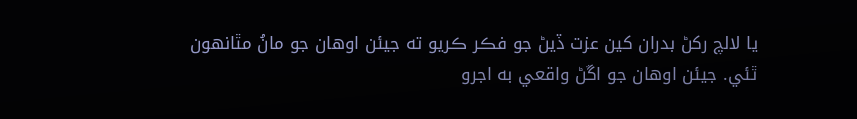يا لالچ رکڻ بدران کين عزت ڏيڻ جو فڪر ڪريو ته جيئن اوهان جو مانُ مٿانهون ٿئي. جيئن اوهان جو اڱڻ واقعي به اجرو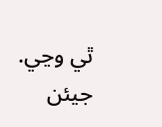ٿي وڃي. جيئن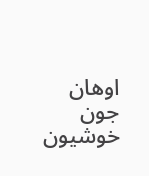اوهان جون خوشيون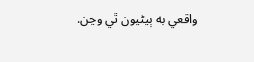واقعي به ٻيڻيون ٿي وڃن.